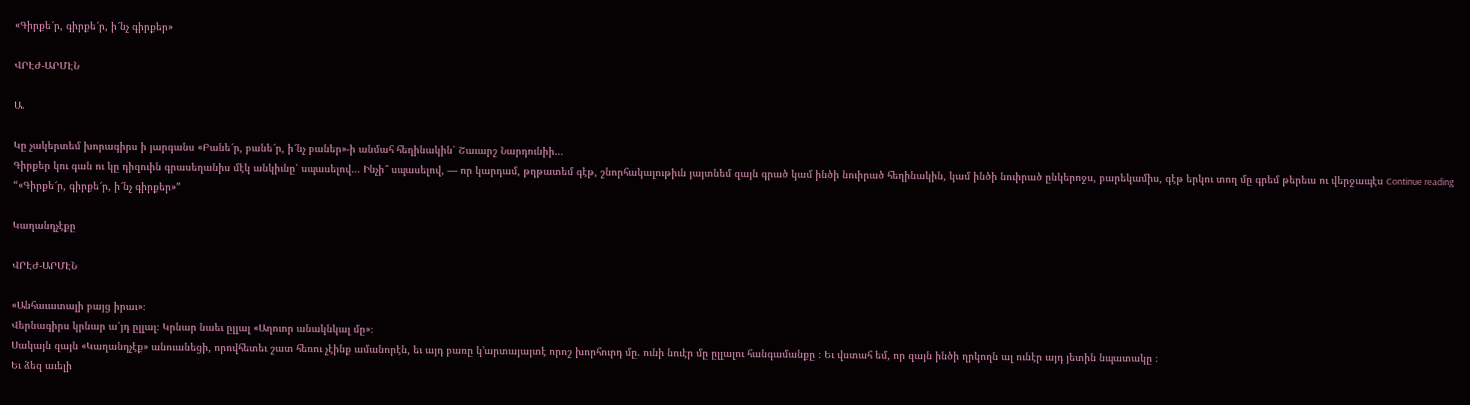«Գիրքե՜ր, գիրքե՜ր, ի՜նչ գիրքեր»

ՎՐԷԺ-ԱՐՄԷՆ

Ա.

Կը չակերտեմ խորագիրս ի յարգանս «Բանե՜ր, բանե՜ր, ի՜նչ բաներ»-ի անմահ հեղինակին՝ Շաւարշ Նարդունիի…
Գիրքեր կու գան ու կը դիզուին գրասեղանիս մէկ անկիւնը՝ սպասելով… Ինչի՞ սպասելով, — որ կարդամ, թղթատեմ գէթ, շնորհակալութիւն յայտնեմ զայն գրած կամ ինծի նուիրած հեղինակին, կամ ինծի նուիրած ընկերոջս, բարեկամիս, գէթ երկու տող մը գրեմ թերեւս ու վերջապէս Continue reading “«Գիրքե՜ր, գիրքե՜ր, ի՜նչ գիրքեր»”

Կաղանդչէքը

ՎՐԷԺ-ԱՐՄԷՆ

«Անհաւատալի բայց իրաւ»։
Վերնագիրս կրնար ա՛յդ ըլլալ։ Կրնար նաեւ ըլլալ «Աղուոր անակնկալ մը»։
Սակայն զայն «Կաղանդչէք» անուանեցի, որովհետեւ շատ հեռու չէինք ամանորէն, եւ այդ բառը կ՚արտայայտէ որոշ խորհուրդ մը. ունի նուէր մը ըլլալու հանգամանքը ։ Եւ վստահ եմ, որ զայն ինծի ղրկողն ալ ունէր այդ յետին նպատակը ։
Եւ ձեզ աւելի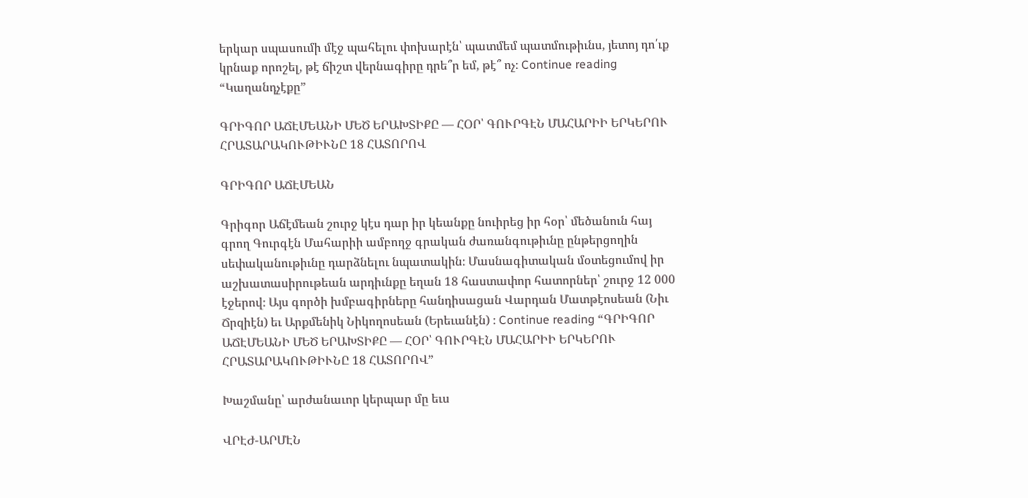երկար սպասումի մէջ պահելու փոխարէն՝ պատմեմ պատմութիւնս, յետոյ դո՛ւք կրնաք որոշել, թէ ճիշտ վերնագիրը դրե՞ր եմ, թէ՞ ոչ։ Continue reading “Կաղանդչէքը”

ԳՐԻԳՈՐ ԱՃԷՄԵԱՆԻ ՄԵԾ ԵՐԱԽՏԻՔԸ — ՀՕՐ՝ ԳՈՒՐԳԷՆ ՄԱՀԱՐԻԻ ԵՐԿԵՐՈՒ ՀՐԱՏԱՐԱԿՈՒԹԻՒՆԸ 18 ՀԱՏՈՐՈՎ

ԳՐԻԳՈՐ ԱՃԷՄԵԱՆ

Գրիգոր Աճէմեան շուրջ կէս դար իր կեանքը նուիրեց իր հօր՝ մեծանուն հայ գրող Գուրգէն Մահարիի ամբողջ գրական ժառանգութիւնը ընթերցողին սեփականութիւնը դարձնելու նպատակին։ Մասնագիտական մօտեցումով իր աշխատասիրութեան արդիւնքը եղան 18 հաստափոր հատորներ՝ շուրջ 12 000 էջերով։ Այս գործի խմբագիրները հանդիսացան Վարդան Մատթէոսեան (Նիւ Ճրզիէն) եւ Արքմենիկ Նիկողոսեան (Երեւանէն) ։ Continue reading “ԳՐԻԳՈՐ ԱՃԷՄԵԱՆԻ ՄԵԾ ԵՐԱԽՏԻՔԸ — ՀՕՐ՝ ԳՈՒՐԳԷՆ ՄԱՀԱՐԻԻ ԵՐԿԵՐՈՒ ՀՐԱՏԱՐԱԿՈՒԹԻՒՆԸ 18 ՀԱՏՈՐՈՎ”

Խաշմանը՝ արժանաւոր կերպար մը եւս

ՎՐԷԺ-ԱՐՄԷՆ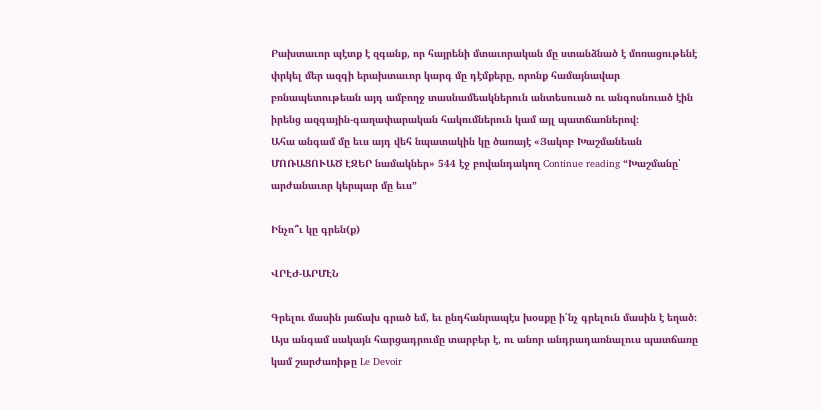Բախտաւոր պէտք է զգանք, որ հայրենի մտաւորական մը ստանձնած է մոռացութենէ փրկել մեր ազգի երախտաւոր կարգ մը դէմքերը, որոնք համայնավար բռնապետութեան այդ ամբողջ տասնամեակներուն անտեսուած ու անգոսնուած էին իրենց ազգային-գաղափարական հակումներուն կամ այլ պատճառներով։
Ահա անգամ մը եւս այդ վեհ նպատակին կը ծառայէ «Յակոբ Խաշմանեան ՄՈՌԱՑՈՒԱԾ ԷՋԵՐ նամակներ» 544 էջ բովանդակող Continue reading “Խաշմանը՝ արժանաւոր կերպար մը եւս”

Ինչո՞ւ կը գրեն(ք)

ՎՐԷԺ-ԱՐՄԷՆ

Գրելու մասին յաճախ գրած եմ, եւ ընդհանրապէս խօսքը ի՛նչ գրելուն մասին է եղած։ Այս անգամ սակայն հարցադրումը տարբեր է, ու անոր անդրադառնալուս պատճառը կամ շարժառիթը Le Devoir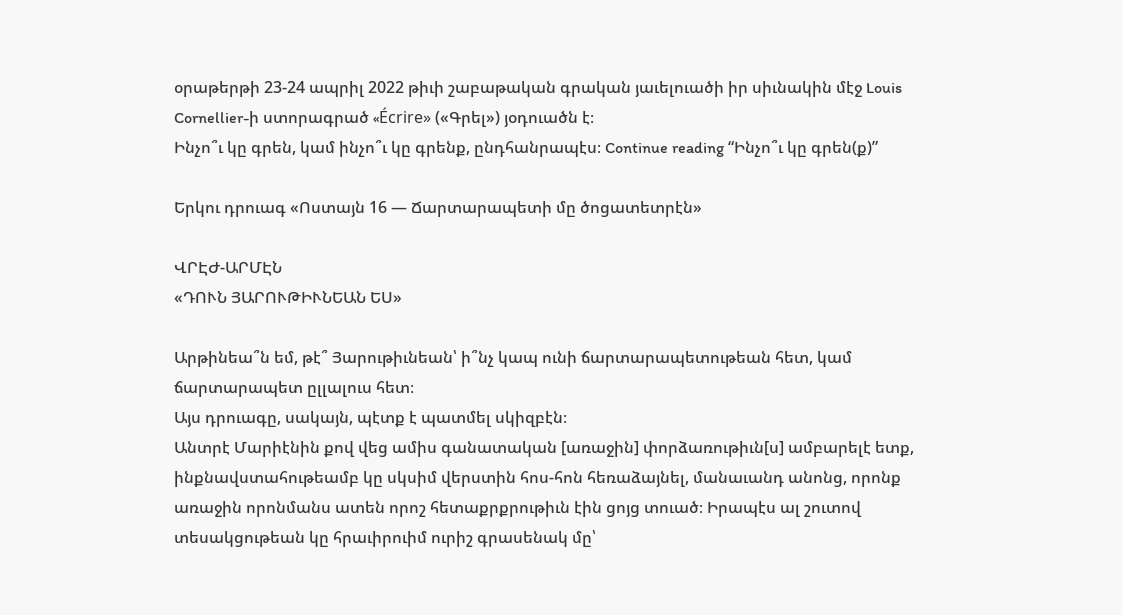օրաթերթի 23-24 ապրիլ 2022 թիւի շաբաթական գրական յաւելուածի իր սիւնակին մէջ Louis Cornellier-ի ստորագրած «Écrire» («Գրել») յօդուածն է։
Ինչո՞ւ կը գրեն, կամ ինչո՞ւ կը գրենք, ընդհանրապէս։ Continue reading “Ինչո՞ւ կը գրեն(ք)”

Երկու դրուագ «Ոստայն 16 — Ճարտարապետի մը ծոցատետրէն»

ՎՐԷԺ-ԱՐՄԷՆ
«ԴՈՒՆ ՅԱՐՈՒԹԻՒՆԵԱՆ ԵՍ»

Արթինեա՞ն եմ, թէ՞ Յարութիւնեան՝ ի՞նչ կապ ունի ճարտարապետութեան հետ, կամ ճարտարապետ ըլլալուս հետ։
Այս դրուագը, սակայն, պէտք է պատմել սկիզբէն։
Անտրէ Մարիէնին քով վեց ամիս գանատական [առաջին] փորձառութիւն[ս] ամբարելէ ետք, ինքնավստահութեամբ կը սկսիմ վերստին հոս-հոն հեռաձայնել, մանաւանդ անոնց, որոնք առաջին որոնմանս ատեն որոշ հետաքրքրութիւն էին ցոյց տուած։ Իրապէս ալ շուտով տեսակցութեան կը հրաւիրուիմ ուրիշ գրասենակ մը՝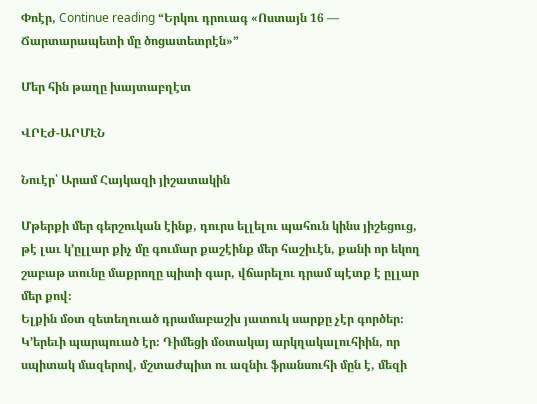Փոէր, Continue reading “Երկու դրուագ «Ոստայն 16 — Ճարտարապետի մը ծոցատետրէն»”

Մեր հին թաղը խայտաբղէտ

ՎՐԷԺ-ԱՐՄԷՆ

Նուէր՝ Արամ Հայկազի յիշատակին

Մթերքի մեր գերշուկան էինք, դուրս ելլելու պահուն կինս յիշեցուց, թէ լաւ կ՚ըլլար քիչ մը գումար քաշէինք մեր հաշիւէն, քանի որ եկող շաբաթ տունը մաքրողը պիտի գար, վճարելու դրամ պէտք է ըլլար մեր քով։
Ելքին մօտ զետեղուած դրամաբաշխ յատուկ սարքը չէր գործեր։ Կ՚երեւի պարպուած էր։ Դիմեցի մօտակայ արկղակալուհիին, որ սպիտակ մազերով, մշտաժպիտ ու ազնիւ ֆրանսուհի մըն է, մեզի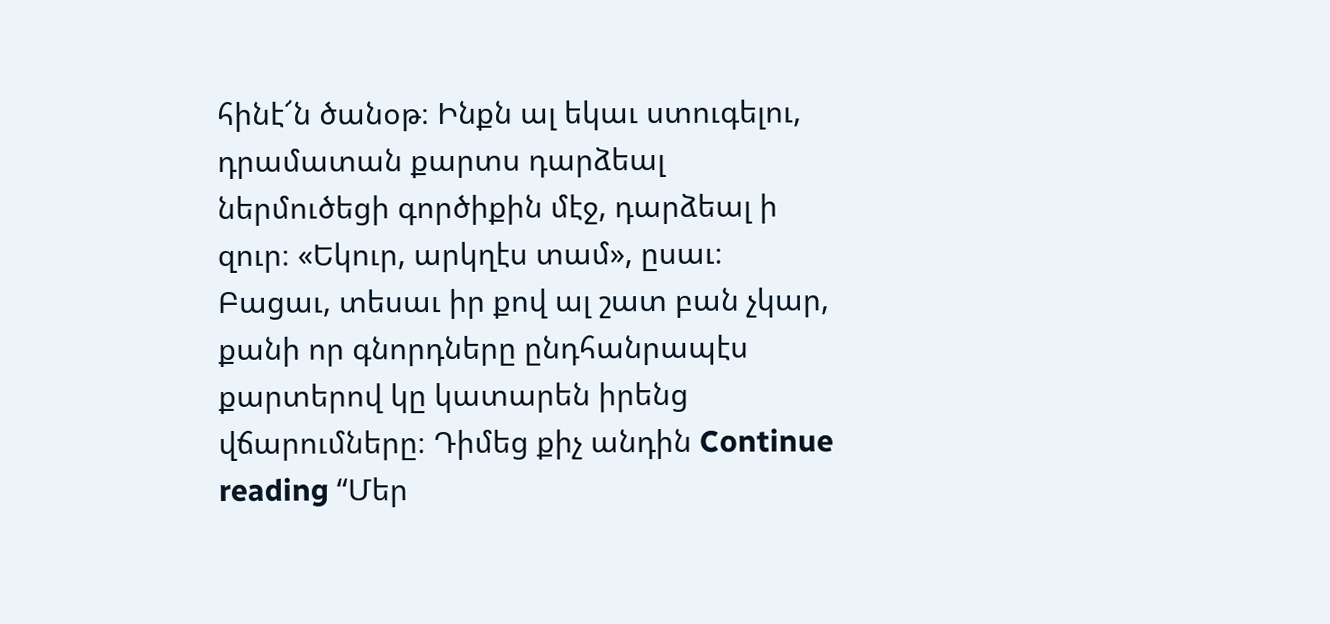հինէ՜ն ծանօթ։ Ինքն ալ եկաւ ստուգելու, դրամատան քարտս դարձեալ ներմուծեցի գործիքին մէջ, դարձեալ ի զուր։ «Եկուր, արկղէս տամ», ըսաւ։ Բացաւ, տեսաւ իր քով ալ շատ բան չկար, քանի որ գնորդները ընդհանրապէս քարտերով կը կատարեն իրենց վճարումները։ Դիմեց քիչ անդին Continue reading “Մեր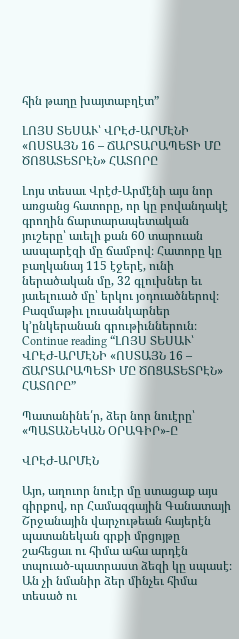հին թաղը խայտաբղէտ”

ԼՈՅՍ ՏԵՍԱՒ՝ ՎՐԷԺ-ԱՐՄԷՆԻ «ՈՍՏԱՅՆ 16 – ՃԱՐՏԱՐԱՊԵՏԻ ՄԸ ԾՈՑԱՏԵՏՐԷՆ» ՀԱՏՈՐԸ

Լոյս տեսաւ Վրէժ-Արմէնի այս նոր առցանց հատորը, որ կը բովանդակէ գրողին ճարտարապետական յուշերը՝ աւելի քան 60 տարուան ասպարէզի մը ճամբով։ Հատորը կը բաղկանայ 115 էջերէ, ունի ներածական մը, 32 գլուխներ եւ յաւելուած մը՝ երկու յօդուածներով։ Բազմաթիւ լուսանկարներ կ՚ընկերանան գրութիւններուն։ Continue reading “ԼՈՅՍ ՏԵՍԱՒ՝ ՎՐԷԺ-ԱՐՄԷՆԻ «ՈՍՏԱՅՆ 16 – ՃԱՐՏԱՐԱՊԵՏԻ ՄԸ ԾՈՑԱՏԵՏՐԷՆ» ՀԱՏՈՐԸ”

Պատանինե՛ր, ձեր նոր նուէրը՝ «ՊԱՏԱՆԵԿԱՆ ՕՐԱԳԻՐ»-Ը

ՎՐԷԺ-ԱՐՄԷՆ

Այո, աղուոր նուէր մը ստացաք այս գիրքով, որ Համազգային Գանատայի Շրջանային վարչութեան հայերէն պատանեկան գրքի մրցոյթը շահեցաւ ու հիմա ահա արդէն տպուած-պատրաստ ձեզի կը սպասէ։
Ան չի նմանիր ձեր մինչեւ հիմա տեսած ու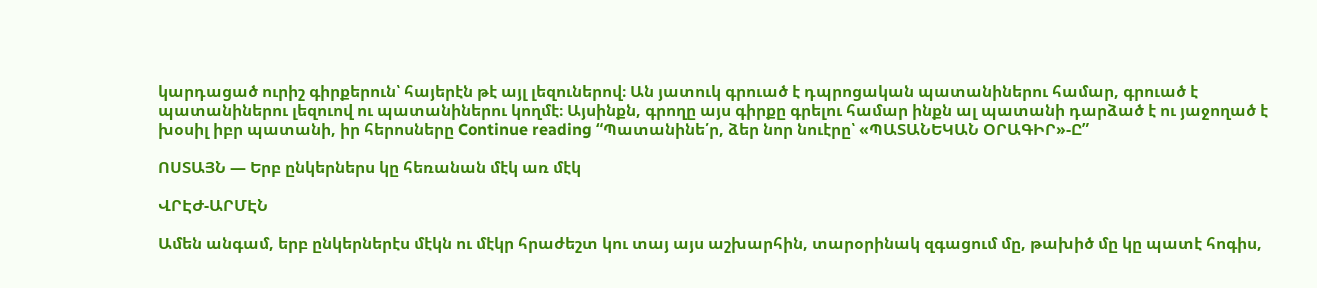կարդացած ուրիշ գիրքերուն՝ հայերէն թէ այլ լեզուներով։ Ան յատուկ գրուած է դպրոցական պատանիներու համար, գրուած է պատանիներու լեզուով ու պատանիներու կողմէ։ Այսինքն, գրողը այս գիրքը գրելու համար ինքն ալ պատանի դարձած է ու յաջողած է խօսիլ իբր պատանի, իր հերոսները Continue reading “Պատանինե՛ր, ձեր նոր նուէրը՝ «ՊԱՏԱՆԵԿԱՆ ՕՐԱԳԻՐ»-Ը”

ՈՍՏԱՅՆ — Երբ ընկերներս կը հեռանան մէկ առ մէկ

ՎՐԷԺ-ԱՐՄԷՆ

Ամեն անգամ, երբ ընկերներէս մէկն ու մէկր հրաժեշտ կու տայ այս աշխարհին, տարօրինակ զգացում մը, թախիծ մը կը պատէ հոգիս,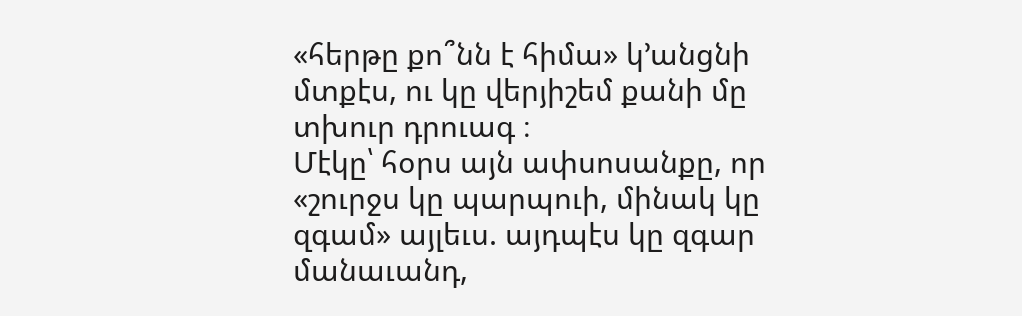«հերթը քո՞նն է հիմա» կ՚անցնի մտքէս, ու կը վերյիշեմ քանի մը տխուր դրուագ ։
Մէկը՝ հօրս այն ափսոսանքը, որ «շուրջս կը պարպուի, մինակ կը զգամ» այլեւս. այդպէս կը զգար մանաւանդ,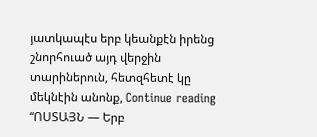յատկապէս երբ կեանքէն իրենց շնորհուած այդ վերջին տարիներուն, հետզհետէ կը մեկնէին անոնք, Continue reading “ՈՍՏԱՅՆ — Երբ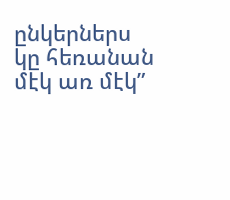ընկերներս կը հեռանան մէկ առ մէկ”